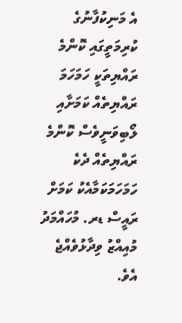އެ މަނިކުފާނުގެ ކުރިމަތީގައި ކޮންމެ ރައްޔިތަކީ ހަމަހަމަ ރައްޔިތެއް ކަމަށާއި ލޯބިވަނީވެސް ކޮންމެ ރައްޔިތެއް ދެކެ ހަމަހަމަކަމާއެކު ކަމަށް ރައީސް ޑރ. މުހައްމަދު މުއިއްޒު ވިދާޅުވެއްޖެ އެވެ.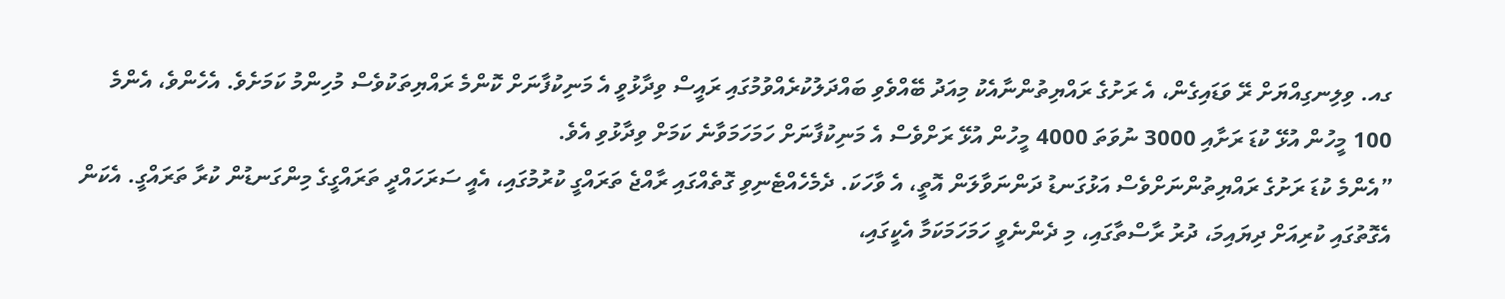ގއ. ވިލިނގިއްޔަށް ރޭ ވަޑައިގެން، އެ ރަށުގެ ރައްޔިތުންނާއެކު މިއަދު ބޭއްވެވި ބައްދަލުކުރެއްވުމުގައި ރައީސް ވިދާޅުވީ އެ މަނިކުފާނަށް ކޮންމެ ރައްޔިތަކުވެސް މުހިންމު ކަމަށެވެ. އެހެންވެ، އެންމެ 100 މީހުން އުޅޭ ކުޑަ ރަށާއި 3000 ނުވަތަ 4000 މީހުން އުޅޭ ރަށްވެސް އެ މަނިކުފާނަށް ހަމަހަމަވާނެ ކަމަށް ވިދާޅުވި އެވެ.
”އެންމެ ކުޑަ ރަށުގެ ރައްޔިތުންނަށްވެސް އަޅުގަނޑު ދަންނަވާލަން އޮތީ، އެ ވާހަކަ. ދެމެހެއްޓެނިވި ގޮތެއްގައި ރާއްޖެ ތަރައްގީ ކުރުމުގައި، އެއީ ސަރަހައްދީ ތަރައްގީގެ މިންގަނޑުން ކުރާ ތަރައްގީ. އެކަން އެގޮތުގައި ކުރިއަށް ދިޔައިމަ، ދުރު ރާސްތާގައި، މި ދެންނެވީ ހަމަހަމަކަމާ އެކީގައި،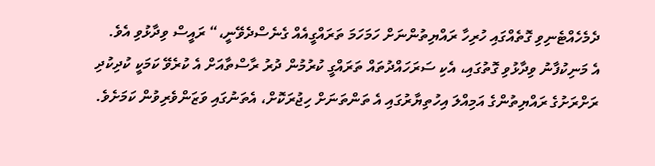ދެމެހެއްޓެނިވި ގޮތެއްގައި ހުރިހާ ރައްޔިތުންނަށް ހަމަހަމަ ތަރައްގީއެއް ގެނެސްދެވޭނީ،“ ރައީސް ވިދާޅުވި އެވެ.
އެ މަނިކުފާނު ވިދާޅުވި ގޮތުގައި، އެކި ސަރަހައްދުތައް ތަރައްގީ ކުރުމުން ދުރު ރާސްތާއަށް އެ ކުރެވޭ ކަމަކީ ކުދިކުދި ރަށްރަށުގެ ރައްޔިތުންގެ އަމިއްލަ އިހުތިޔާރުގައި އެ ތަންތަނަށް ހިޖުރަކޮށް، އެތަނުގައި ވަޒަންވެރިވުން ކަމަށެވެ.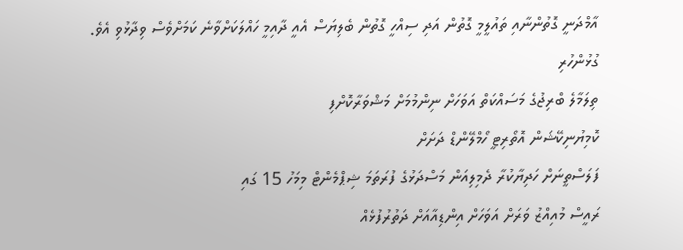އާމްދަނީ ގޮތުންނާއި ތައުލީމީ ގޮތުން އަދި ސިއްހީ ގޮތުން ބެލިޔަސް އެއީ ދާއިމީ ހައްލަކަށްވާނެ ކަމަށްވެސް ވިދާޅުވި އެވެ.
ގުޅުންހުރި
ތިލަމާލެ ބްރިޖުގެ މަސައްކަތް އަވަހަށް ނިންމުމަށް މަޝްވަރާކޮށްފި
ކޮމިޔުނިކޭޝަން އޮތޯރިޓީ ހޯމްލޭންޑް ދަށަށް
ފަލަސްތީނަށް ހަދިޔާކުރާ ދެމިލިއަން މަސްދަޅުގެ ފުރަތަމަ ޝިޕްމެންޓް މިމަހު 15 ގައި
ރައީސް މުއިއްޒު ވަރަށް އަވަހަށް އިންޑިއާއަށް ދަތުރުފުޅެއް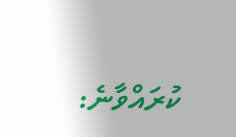ކުރައްވާނެ: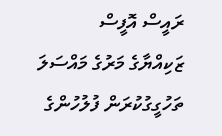ރައީސް އޮފީސް
ޒަކިއްޔާގެ މަރުގެ މައްސަލަ ތަހުގީގުކުރަން ފުލުހުންގެ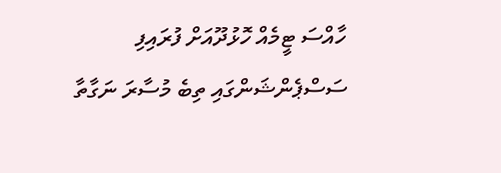ހާއްސަ ޓީމެއް ހޮޅުދޫއަށް ފުރައިފި
ސަސްޕެންޝަންގައި ތިބެ މުސާރަ ނަގާތާ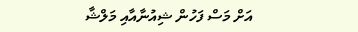އަށް މަސް ފަހުން ޝިއުނާއާއި މަލްޝާ